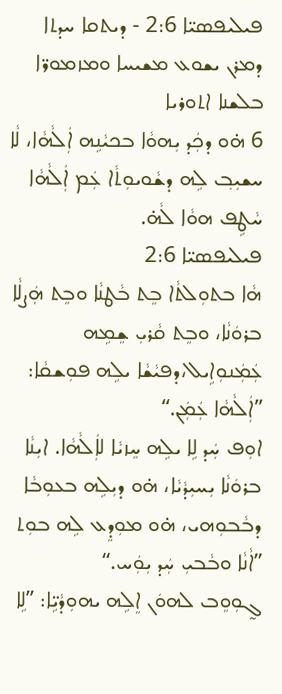ܦܝܠܝܦܣܝ̈ܐ 2:6 - ܕܝܬܩܐ ܚܕܬܐ ܕܡܪܢ ܝܫܘܥ ܡܫܝܚܐ ܘܡܙܡܘܪ̈ܐ ܒܠܫܢܐ ܐܬܘܪܝܐ
6 ܗ̇ܘ ܕܟܲܕ ܝܼܗܘܵܐ ܒܟܝܵܢܹܗ ܐܲܠܵܗܵܐ، ܠܵܐ ܚܫܝܼܒ݂ ܠܹܗ ܕܫܵܘܝܘܼܬܵ‌ܐ ܥܲܡ ܐܲܠܵܗܵܐ ܚܵܛܹܦ ܗܘܵܐ ܠܵܗ̇.
ܦܝܠܝܦܣܝ̈ܐ 2:6
ܗܵܐ ܒܬܘܼܠܬܵ‌ܐ ܒܸܬ ܒܵܛܢܵܐ ܘܒܸܬ ܗܲܨܠܵܐ ܒܪܘܿܢܵܐ، ܘܒܸܬ ܩܵܪܝܼ ܫܸܡܹܗ ܥܲܡܲܢܘܼܐܹܝܠ،ܕܦܝܵܫܵܐ ܝܠܹܗ ܦܘܼܫܩܵܐ: ”ܐܲܠܵܗܵܐ ܥܲܡܲܢ.“
ܐܘܼܦ ܚܲܕ ܠܹܐ ܝܠܹܗ ܚܸܙܝܵܐ ܠܐܲܠܵܗܵܐ. ܐܝܼܢܵܐ ܒܪܘܿܢܵܐ ܝܼܚܝܼܕܵܝܵܐ، ܗ̇ܘ ܕܝܼܠܹܗ ܒܥܘܼܒܵܐ ܕܒܵܒܘܼܗ‌ܝ، ܗ̇ܘ ܡܘܼܕܸܥ ܠܹܗ ܒܘܼܬ
”ܐܵܢܵܐ ܘܒܵܒܝܼ ܚܲܕ ܝܼܘܲܚ.“
ܓ̰ܘܼܘܸܒ ܠܗܘܿܢ ܐܸܠܹܗ ܝܗܘܼܕܵܝܹ̈ܐ: ”ܠܹܐ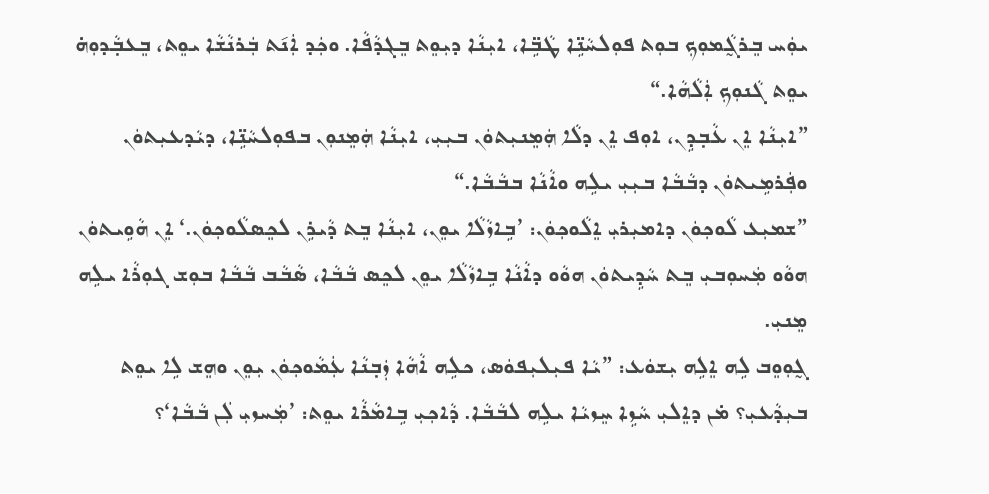ܝܘܲܚ ܒܸܪܓ̰ܵܡܘܼܟ݂ ܒܘܼܬ ܦܘܼܠܚܵܢܹ̈ܐ ܛܵܒܹ̈ܐ، ܐܝܼܢܵܐ ܕܝܼܘܸܬ ܒܸܓܕܵܦܵܐ. ܘܟܲܕ ܐܲܢ݇ܬ ܒܲܪܢܵܫܵܐ ܝܘܸܬ، ܒܸܥܒ݂ܵܕܘܼܗ̇ ܝܘܸܬ ܓܵܢܘܼܟ݂ ܐܲܠܵܗܵܐ.“
”ܐܝܼܢܵܐ ܐܸܢ ܥܵܒ݂ܕܹܢ، ܐܘܼܦ ܐܸܢ ܕܠܵܐ ܗܲܡܸܢܝܼܬܘܿܢ ܒܝܼܝܼ، ܐܝܼܢܵܐ ܗܲܡܸܢܘܼܢ ܒܦܘܼܠܚܵܢܹ̈ܐ، ܕܝܵܕܥܝܼܬܘܿܢ ܘܦܲܪܡܹܝܬܘܿܢ ܕܒܵܒܵܐ ܒܝܼܝܼ ܝܠܹܗ ܘܐܵܢܵܐ ܒܒܵܒܵܐ.“
”ܫܡܝܼܥ ܠܵܘܟ݂ܘܿܢ ܕܐܡܝܼܪܝܼ ܐܸܠܵܘܟ݂ܘܿܢ: ’ܒܹܐܙܵܠܵܐ ܝܘܸܢ، ܐܝܼܢܵܐ ܒܸܬ ܕܵܝܪܹܢ ܠܟܸܣܠܵܘܟ݂ܘܿܢ.‘ ܐܸܢ ܗܵܘܹܝܬܘܿܢ ܗܘܵܘ ܡܲܚܘܼܒܝܼ ܒܸܬ ܚܵܕܹܝܬܘܿܢ ܗܘܵܘ ܕܐܵܢܵܐ ܒܹܐܙܵܠܵܐ ܝܘܸܢ ܠܟܸܣ ܒܵܒܵܐ، ܣܵܒܵܒ ܒܵܒܵܐ ܒܘܼܫ ܓܘܼܪܵܐ ܝܠܹܗ ܡܸܢܝܼ.
ܓ̰ܘܼܘܸܒ ܠܹܗ ܐܸܠܹܗ ܝܼܫܘܿܥ: ”ܝܵܐ ܦܝܼܠܝܼܦܘܿܣ، ܟܠܹܗ ܐܵܗܵܐ ܙܲܒ݂ܢܵܐ ܥܲܡܵܘܟ݂ܘܿܢ ܝܼܘܸܢ ܘܗܸܫ ܠܹܐ ܝܘܸܬ ܒܝܼܕܵܥܝܼ؟ ܡ̇ܢ ܕܐܸܠܝܼ ܚܵܙܹܐ ܚܸܙܝܵܐ ܝܠܹܗ ܠܒܵܒܵܐ. ܕܵܐܟ݂ܝܼ ܒܹܐܡܵܪܵܐ ܝܘܸܬ: ’ܡܲܚܙܝܼ ܠܲܢ ܒܵܒܵܐ‘؟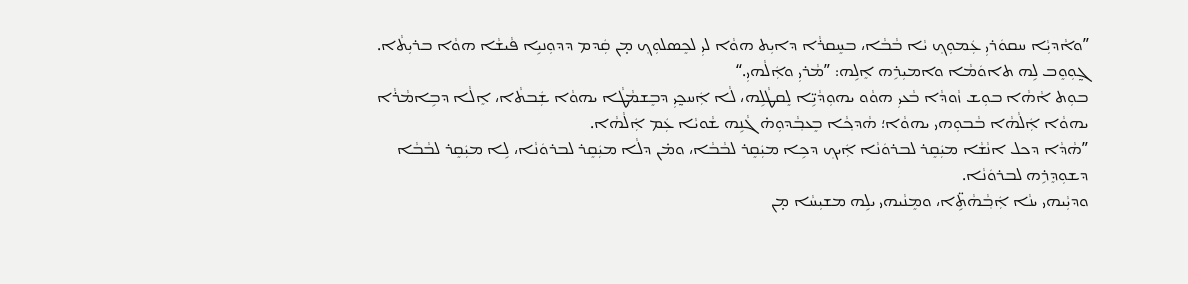”ܘܐܵܕܝܼܵܐ ܚܩܘܿܪܝܼ ܥܲܡܘܼܟ݂ ܝܵܐ ܒܵܒܵܐ، ܒܚܸܩܪܵܐ ܕܐܝܼܬ ܗܘܵܐ ܠܝܼ ܠܟܸܣܠܘܼܟ݂ ܡ̣ܢ ܩܲܕܡ ܕܕܘܼܢܝܹܐ ܦܵܝܫܵܐ ܗܘܵܐ ܒܪܝܼܬܵ‌ܐ.
ܓ̰ܘܼܘܸܒ ܠܹܗ ܬܐܘܿܡܵܐ ܘܐܡܝܼܪܹܗ ܐܸܠܹܗ: ”ܡܵܪܝܼ ܘܐܲܠܵܗ‌ܝܼ.“
ܒܘܼܬ ܐܵܗܵܐ ܒܘܼܫ ܙܵܘܕܵܐ ܒܵܥܝܼ ܗܘܵܘ ܝܗܘܼܕܵܝܹ̈ܐ ܠܸܩܛܵܠܹܗ، ܠܵܐ ܐܲܚܟ̰ܝܼ ܕܒܸܫܡܵܛܵܐ ܝܗܘܵܐ ܫܲܒܬܵ‌ܐ، ܐܸܠܵܐ ܕܒܹܐܡܵܪܵܐ ܝܗܘܵܐ ܐܲܠܵܗܵܐ ܒܵܒܘܼܗ‌ܝ ܝܗܘܵܐ؛ ܗܵܕܟ݂ܵܐ ܒܸܥܒ݂ܵܕܘܼܗ̇ ܓܵܢܹܗ ܫܵܘܝܵܐ ܥܲܡ ܐܲܠܵܗܵܐ.
”ܗܵܕܵܐ ܕܟܠ ܐܢܵܫܵܐ ܡܝܲܩܸܪ ܠܒܪܘܿܢܵܐ ܐܲܝܟ݂ ܕܟܹܐ ܡܝܲܩܸܪ ܠܒܵܒܵܐ، ܘܡ̇ܢ ܕܠܵܐ ܡܝܲܩܸܪ ܠܒܪܘܿܢܵܐ، ܠܹܐ ܡܝܲܩܸܪ ܠܒܵܒܵܐ ܕܫܘܼܕܸܪܹܗ ܠܒܪܘܿܢܵܐ.
ܘܕܝܼܵܝܗ‌ܝ ܝܢܵܐ ܐܲܒ݂ܵܗܵܬܹ̈‌ܐ، ܘܡܸܢܵܝܗ‌ܝ ܝܠܹܗ ܡܫܝܼܚܵܐ ܡ̣ܢ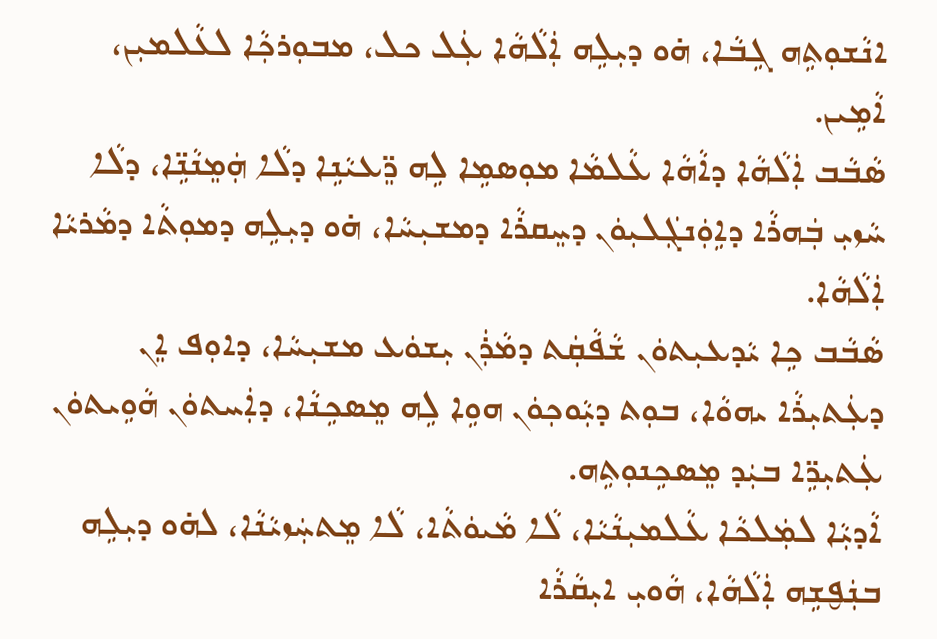ܐܢܵܫܘܼܬܹܗ ܓܹܒܵܐ، ܗ̇ܘ ܕܝܼܠܹܗ ܐܲܠܵܗܵܐ ܥܲܠ ܟܠ، ܡܒܘܼܪܟ݂ܵܐ ܠܥܵܠܡܝܼܢ، ܐܵܡܹܝܢ.
ܣܵܒܵܒ ܐܲܠܵܗܵܐ ܕܐܵܗܵܐ ܥܵܠܡܵܐ ܡܘܼܣܡܹܐ ܠܹܗ ܪܸ̈ܥܝܵܢܹܐ ܕܠܵܐ ܗܲܡܸܢܵܢܹ̈ܐ، ܕܠܵܐ ܚܵܙܝܼ ܒܲܗܪܵܐ ܕܐܹܘܲܢܓܲܠܝܼܘܿܢ ܕܚܸܩܪܵܐ ܕܡܫܝܼܚܵܐ، ܗ̇ܘ ܕܝܼܠܹܗ ܕܡܘܼܬܵ‌ܐ ܕܡܵܪܝܵܐ ܐܲܠܵܗܵܐ.
ܣܵܒܵܒ ܟܹܐ ܝܵܕܥܝܼܬܘܿܢ ܫܵܦܵܩܲܬ ܕܡܵܪܲܢ ܝܼܫܘܿܥ ܡܫܝܼܚܵܐ، ܕܐܘܼܦ ܐܸܢ ܕܥܲܬܝܼܪܵܐ ܝܗܘܵܐ، ܒܘܼܬ ܕܝܼܵܘܟ݂ܘܿܢ ܗܘܹܐ ܠܹܗ ܡܸܣܟܹܢܵܐ، ܕܐܲܚܬܘܿܢ ܗܵܘܹܝܬܘܿܢ ܥܲܬܝܼܪܹ̈ܐ ܒܝܲܕ ܡܸܣܟܹܢܘܼܬܹܗ.
ܐܵܕܝܼܵܐ ܠܡܲܠܟܵܐ ܥܵܠܡܝܼܢܵܝܵܐ، ܠܵܐ ܡܵܝܘܿܬܵ‌ܐ، ܠܵܐ ܡܸܬܚܲܙܝܵܢܵܐ، ܠܗ̇ܘ ܕܝܼܠܹܗ ܒܢܲܦ̮ܫܹܗ ܐܲܠܵܗܵܐ، ܗܵܘܝܼ ܐܝܼܩܵܪܵܐ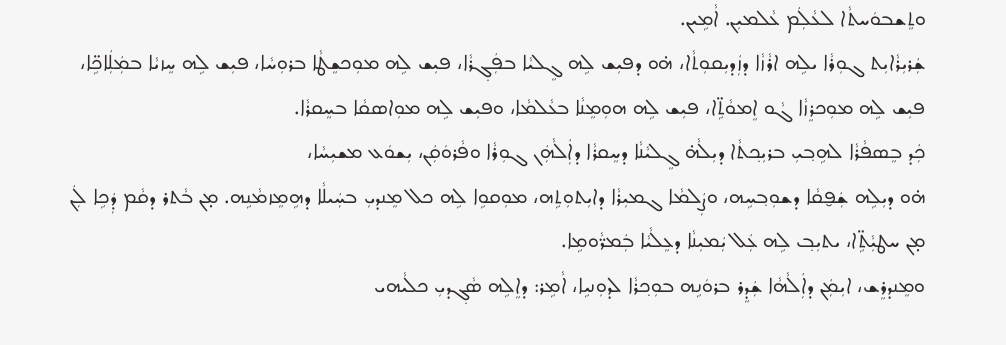ܘܬܸܫܒܘܿܚܬܵ‌ܐ ܠܥܵܠܲܡ ܥܵܠܡܝܼܢ. ܐܵܡܹܝܢ.
ܫܲܪܝܼܪܵܐܝܼܬ ܓܘܼܪܵܐ ܝܠܹܗ ܐܪܵܙܵܐ ܕܙܲܕܝܼܩܘܼܬܵ‌ܐ، ܗ̇ܘ ܕܦܝܼܫ ܠܹܗ ܓܸܠܝܵܐ ܒܦܲܓ݂ܪܵܐ، ܦܝܼܫ ܠܹܗ ܡܘܼܟܫܸܛܵܐ ܒܪܘܼܚܵܐ، ܦܝܼܫ ܠܹܗ ܚܸܙܝܵܐ ܒܡܲܠܲܐܟܹ̈ܐ، ܦܝܼܫ ܠܹܗ ܡܘܼܟܪܸܙܵܐ ܓܵܘ ܐܸܡܘܵܬܹ̈‌ܐ، ܦܝܼܫ ܠܹܗ ܗܘܼܡܸܢܵܐ ܒܥܵܠܡܵܐ، ܘܦܝܼܫ ܠܹܗ ܡܘܼܐܣܩܵܐ ܒܚܸܩܪܵܐ.
ܟܲܕ ܒܸܣܦܵܪܵܐ ܠܗܹܒ݂ܝܼ ܒܪܝܼܟ݂ܬܵ‌ܐ ܕܝܼܠܵܗ̇ ܓܸܠܝܵܢܵܐ ܕܚܸܩܪܵܐ ܕܐܲܠܵܗܲܢ ܓܘܼܪܵܐ ܘܦܵܪܘܿܩܲܢ، ܝܼܫܘܿܥ ܡܫܝܼܚܵܐ،
ܗ̇ܘ ܕܝܼܠܹܗ ܫܲܦ̮ܩܵܐ ܕܫܘܼܒ݂ܚܹܗ، ܘܨܲܠܡܵܐ ܓܡܝܼܪܵܐ ܕܐܝܼܬܘܼܬܹܗ، ܡܘܼܩܘܹܐ ܠܹܗ ܟܠ ܡܸܢܕܝܼ ܒܚܲܝܠܵܐ ܕܗܹܡܸܙܡܵܢܹܗ. ܡ̣ܢ ܒܵܬܪ ܕܩܵܡ ܕܲܟܹܐ ܠܲܢ ܡ̣ܢ ܚܛܝܼܵܬܹ̈‌ܐ، ܝܬܝܼܒ݂ ܠܹܗ ܥܲܠ ܝܲܡܝܼܢܵܐ ܕܥܸܠܵܝܵܐ ܒܲܡܪ̈ܵܘܡܹܐ.
ܘܡܸܢܕܪܸܫ، ܐܝܼܡܲܢ ܕܐܲܠܵܗܵܐ ܫܲܕܸܪ ܒܪܘܿܢܹܗ ܒܘܼܟ݂ܪܵܐ ܠܕܘܼܢܝܹܐ، ܐܵܡܹܪ: ܕܐܸܠܹܗ ܣܵܓ݂ܕܝܼ ܟܠܵܝܗ‌ܝ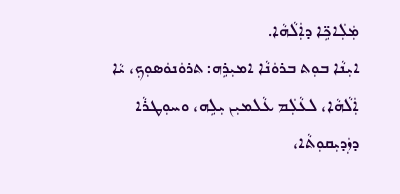ܡܲܠܲܐܟܹ̈ܐ ܕܐܲܠܵܗܵܐ.
ܐܝܼܢܵܐ ܒܘܼܬ ܒܪܘܿܢܵܐ ܐܡܝܼܪܹܗ: ܬܪܘܿܢܘܿܣܘܼܟ݂، ܝܵܐ ܐܲܠܵܗܵܐ، ܠܥܵܠܲܡ ܥܵܠܡܝܼܢ ܝܼܠܹܗ، ܘܚܘܼܛܪܵܐ ܕܙܲܕܝܼܩܘܼܬܵ‌ܐ،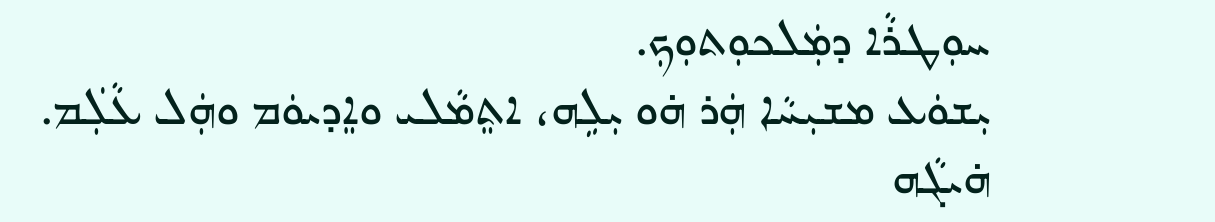ܚܘܼܛܪܵܐ ܕܡܲܠܟܘܼܬܘܼܟ݂.
ܝܼܫܘܿܥ ܡܫܝܼܚܵܐ ܗܲܪ ܗ̇ܘ ܝܼܠܹܗ، ܐܬܸܡܵܠܝ ܘܐܸܕܝܘܿܡ ܘܗܲܠ ܥܵܠܲܡ.
ܗ̇ܝܓܵܗ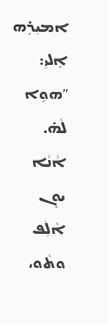ܐܡܝܼܪܹܗ ܐܸܠܝܼ: ”ܗܘܹܐ ܠܵܗ̇. ܐܵܢܵܐ ܝܘܸܢ ܐܵܠܲܦ ܘܬܵܘ،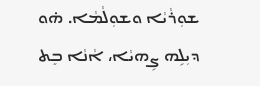ܫܘܼܪܵܝܵܐ ܘܫܘܼܠܵܡܵܐ. ܗ̇ܘ ܕܝܼܠܹܗ ܨܹܗܝܵܐ، ܐܵܢܵܐ ܒܸܬ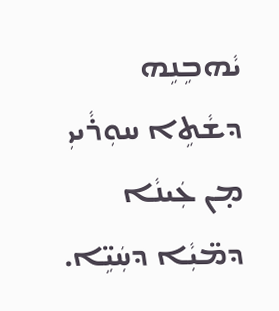ܝܵܗܒܹܢܹܗ ܕܫܵܬܹ‌ܐ ܚܘܼܪܵܝܝܼ ܡ̣ܢ ܥܲܝܢܵܐ ܕܡ̈ܝܼܵܐ ܕܚܲܝܹ̈ܐ.